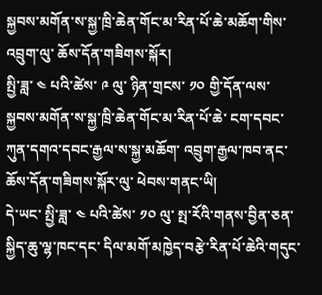སྐྱབས་མགོན་ས་སྐྱ་ཁྲི་ཆེན་གོང་མ་རིན་པོ་ཆེ་མཆོག་གིས་ འབྲུག་ལུ་ ཆོས་དོན་གཟིགས་སྐོར།
སྤྱི་ཟླ་ ༤ པའི་ཚེས་ ༩ ལུ་ ཉིན་གྲངས་ ༡༠ གྱི་དོན་ལས་ སྐྱབས་མགོན་ས་སྐྱ་ཁྲི་ཆེན་གོང་མ་རིན་པོ་ཆེ་ ངག་དབང་ཀུན་དགའ་དབང་རྒྱལ་ས་སྐྱ་མཆོག་ འབྲུག་རྒྱལ་ཁབ་ནང་ ཆོས་དོན་གཟིགས་སྐོར་ལུ་ ཕེབས་གནང་ཡི།
དེ་ཡང་ སྤྱི་ཟླ་ ༤ པའི་ཚེས་ ༡༠ ལུ་ སྤ་རོའི་གནས་བྱིན་ཅན་ སྐྱིད་ཆུ་ལྷ་ཁང་དང་ དིལ་མགོ་མཁྱེད་བརྩེ་རིན་པོ་ཆེའི་གདུང་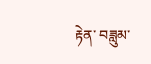རྟེན་ བཟླུམ་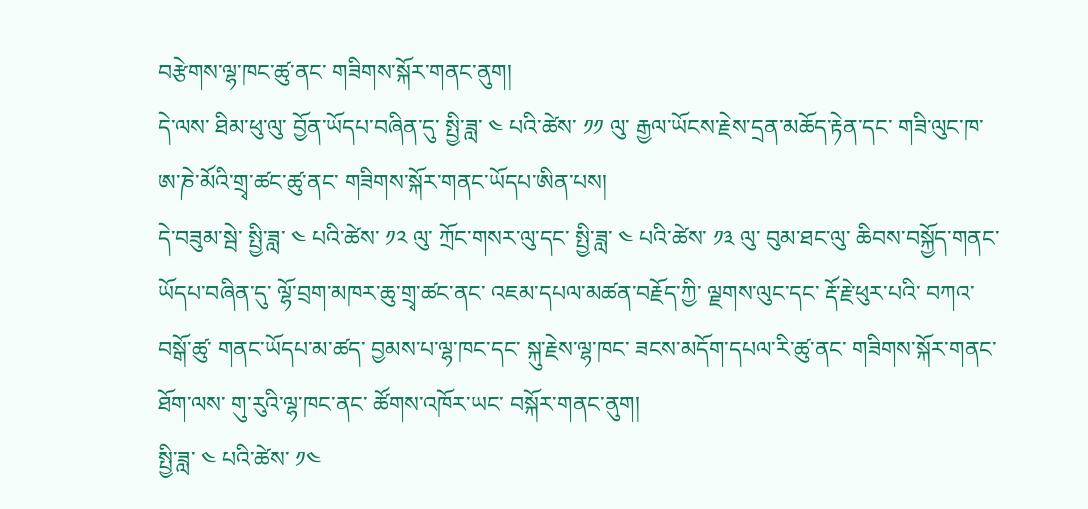བརྩེགས་ལྷ་ཁང་ཚུ་ནང་ གཟིགས་སྐོར་གནང་ནུག།
དེ་ལས་ ཐིམ་ཕུ་ལུ་ བྱོན་ཡོདཔ་བཞིན་དུ་ སྤྱི་ཟླ་ ༤ པའི་ཚེས་ ༡༡ ལུ་ རྒྱལ་ཡོངས་རྗེས་དྲན་མཆོད་རྟེན་དང་ གཟི་ལུང་ཁ་ ཨ་ཎེ་མོའི་གྲྭ་ཚང་ཚུ་ནང་ གཟིགས་སྐོར་གནང་ཡོདཔ་ཨིན་པས།
དེ་བཟུམ་སྦེ་ སྤྱི་ཟླ་ ༤ པའི་ཚེས་ ༡༢ ལུ་ ཀྲོང་གསར་ལུ་དང་ སྤྱི་ཟླ་ ༤ པའི་ཚེས་ ༡༣ ལུ་ བུམ་ཐང་ལུ་ ཆིབས་བསྐྱོད་གནང་ཡོདཔ་བཞིན་དུ་ ལྷོ་བྲག་མཁར་ཆུ་གྲྭ་ཚང་ནང་ འཇམ་དཔལ་མཚན་བརྗོད་ཀྱི་ ལྗགས་ལུང་དང་ རྡོ་རྗེ་ཕུར་པའི་ བཀའ་བསྒོ་ཚུ་ གནང་ཡོདཔ་མ་ཚད་ བྱམས་པ་ལྷ་ཁང་དང་ སྐུ་རྗེས་ལྷ་ཁང་ ཟངས་མདོག་དཔལ་རི་ཚུ་ནང་ གཟིགས་སྐོར་གནང་ཐོག་ལས་ གུ་རུའི་ལྷ་ཁང་ནང་ ཚོགས་འཁོར་ཡང་ བསྐོར་གནང་ནུག།
སྤྱི་ཟླ་ ༤ པའི་ཚེས་ ༡༤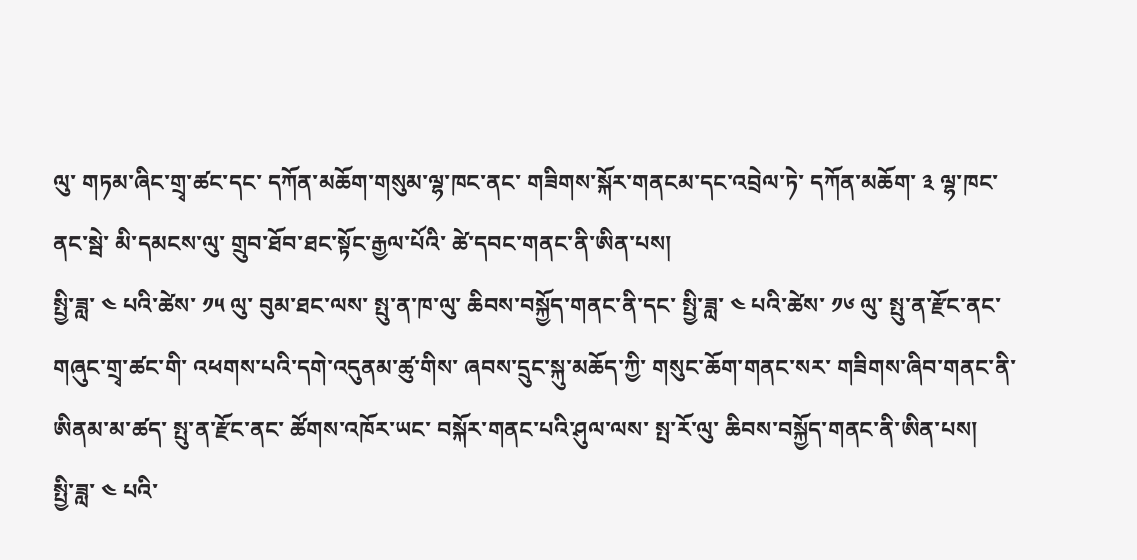ལུ་ གཏམ་ཞིང་གྲྭ་ཚང་དང་ དཀོན་མཆོག་གསུམ་ལྷ་ཁང་ནང་ གཟིགས་སྐོར་གནངམ་དང་འབྲེལ་ཏེ་ དཀོན་མཆོག་ ༣ ལྷ་ཁང་ནང་སྦེ་ མི་དམངས་ལུ་ གྲུབ་ཐོབ་ཐང་སྟོང་རྒྱལ་པོའི་ ཚེ་དབང་གནང་ནི་ཨིན་པས།
སྤྱི་ཟླ་ ༤ པའི་ཚེས་ ༡༥ ལུ་ བུམ་ཐང་ལས་ སྤུ་ན་ཁ་ལུ་ ཆིབས་བསྐྱོད་གནང་ནི་དང་ སྤྱི་ཟླ་ ༤ པའི་ཚེས་ ༡༦ ལུ་ སྤུ་ན་རྫོང་ནང་ གཞུང་གྲྭ་ཚང་གི་ འཕགས་པའི་དགེ་འདུནམ་ཚུ་གིས་ ཞབས་དྲུང་སྐུ་མཆོད་ཀྱི་ གསུང་ཆོག་གནང་སར་ གཟིགས་ཞིབ་གནང་ནི་ཨིནམ་མ་ཚད་ སྤུ་ན་རྫོང་ནང་ ཚོགས་འཁོར་ཡང་ བསྐོར་གནང་པའི་ཤུལ་ལས་ སྤ་རོ་ལུ་ ཆིབས་བསྐྱོད་གནང་ནི་ཨིན་པས།
སྤྱི་ཟླ་ ༤ པའི་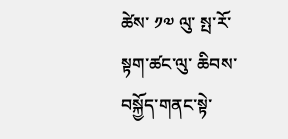ཚེས་ ༡༧ ལུ་ སྤ་རོ་སྟག་ཚང་ལུ་ ཆིབས་བསྐྱོད་གནང་སྟེ་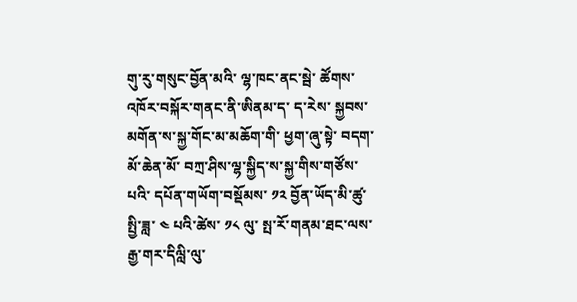གུ་རུ་གསུང་བྱོན་མའི་ ལྷ་ཁང་ནང་སྦེ་ ཚོགས་འཁོར་བསྐོར་གནང་ནི་ཨིནམ་ད་ ད་རེས་ སྐྱབས་མགོན་ས་སྐྱ་གོང་མ་མཆོག་གི་ ཕྱག་ཞུ་སྟེ་ བདག་མོ་ཆེན་མོ་ བཀྲ་ཤིས་ལྷ་སྐྱིད་ས་སྐྱ་གིས་གཙོས་པའི་ དཔོན་གཡོག་བསྡོམས་ ༡༢ བྱོན་ཡོད་མི་ཚུ་ སྤྱི་ཟླ་ ༤ པའི་ཚེས་ ༡༨ ལུ་ སྤ་རོ་གནམ་ཐང་ལས་ རྒྱ་གར་དིལླི་ལུ་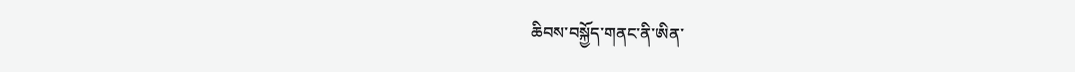ཆིབས་བསྐྱོད་གནང་ནི་ཨིན་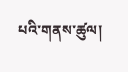པའི་གནས་ཚུལ།